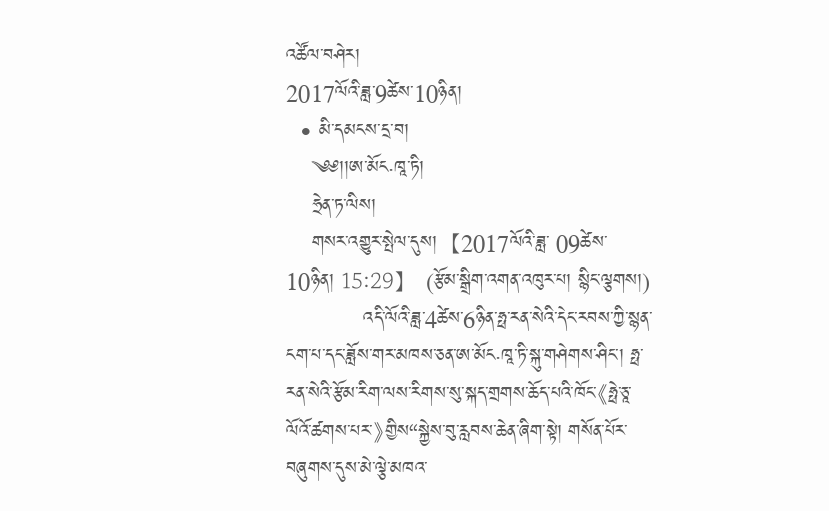འཚོལ་བཤེར།
2017ལོའི་ཟླ་9ཚེས་10ཉིན།
  • མི་དམངས་དྲ་བ།
    ༄༅།།ཨ་མོང·ཁཱ་ཏི།
    ཧྲེན་ཏ་ལིས།
    གསར་འགྱུར་སྤེལ་དུས།  【2017ལོའི་ཟླ་ 09ཚེས་10ཉིན། 15:29】   (རྩོམ་སྒྲིག་འགན་འཁུར་པ། སྙིང་ལྕགས།)
            འདི་ལོའི་ཟླ་4ཚེས་6ཉིན་ཧྥ་རན་སེའི་དེང་རབས་ཀྱི་སྙན་ངག་པ་དང་ཟློས་གར་མཁས་ཅན་ཨ་མོང·ཁཱ་ཏི་སྐུ་གཤེགས་ཤིང་། ཧྥ་རན་སེའི་རྩོམ་རིག་ལས་རིགས་སུ་སྐད་གྲགས་ཆོད་པའི་ཁོང་《ཧྥེ་ཅཱ་ལོའོ་ཚགས་པར་》གྱིས“སྐྱེས་བུ་རླབས་ཆེན་ཞིག་སྟེ། གསོན་པོར་བཞུགས་དུས་མེ་ལྕེ་མཁའ་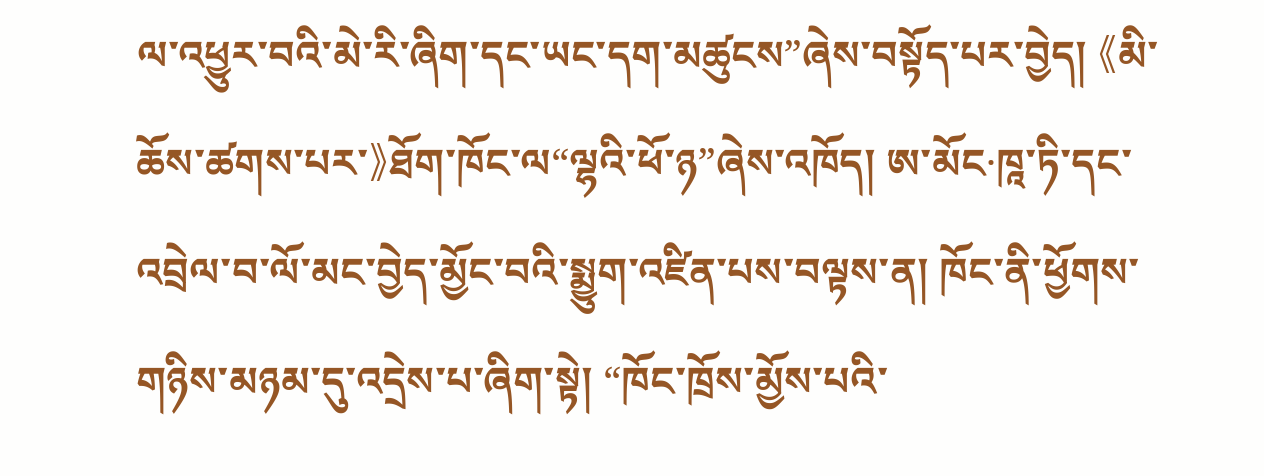ལ་འཕྱུར་བའི་མེ་རི་ཞིག་དང་ཡང་དག་མཚུངས”ཞེས་བསྟོད་པར་བྱེད། 《མི་ཆོས་ཚགས་པར་》ཐོག་ཁོང་ལ“ལྷའི་ཕོ་ཉ”ཞེས་འཁོད། ཨ་མོང·ཁཱ་ཏི་དང་འབྲེལ་བ་ལོ་མང་བྱེད་མྱོང་བའི་སྨྱུག་འཛིན་པས་བལྟས་ན། ཁོང་ནི་ཕྱོགས་གཉིས་མཉམ་དུ་འདྲེས་པ་ཞིག་སྟེ། “ཁོང་ཁྲོས་མྱོས་པའི་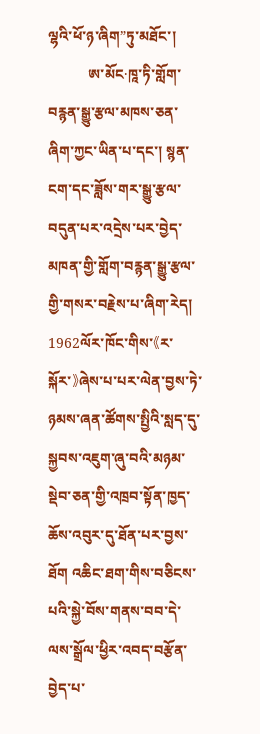ལྷའི་ཕོ་ཉ་ཞིག”ཏུ་མཐོང་།
           ཨ་མོང·ཁཱ་ཏི་གློག་བརྙན་སྒྱུ་རྩལ་མཁས་ཅན་ཞིག་ཀྱང་ཡིན་པ་དང་། སྙན་ངག་དང་ཟློས་གར་སྒྱུ་རྩལ་བདུན་པར་འདྲེས་པར་བྱེད་མཁན་གྱི་གློག་བརྙན་སྒྱུ་རྩལ་གྱི་གསར་བརྗེས་པ་ཞིག་རེད། 1962ལོར་ཁོང་གིས་《ར་སྐོར་》ཞེས་པ་པར་ལེན་བྱས་ཏེ་ཉམས་ཞན་ཚོགས་སྤྱིའི་སླད་དུ་སྐྱབས་འཇུག་ཞུ་བའི་མཉམ་སྡེབ་ཅན་གྱི་འཁྲབ་སྟོན་ཁྱད་ཆོས་འབུར་དུ་ཐོན་པར་བྱས་ཐོག འཆིང་ཐག་གིས་བཅིངས་པའི་སྐྱེ་བོས་གནས་བབ་དེ་ལས་སྒྲོལ་ཕྱིར་འབད་བརྩོན་བྱེད་པ་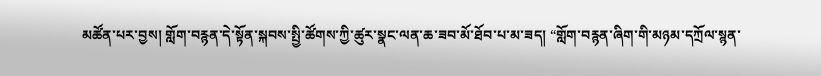མཚོན་པར་བྱས། གློག་བརྙན་དེ་སྟོན་སྐབས་སྤྱི་ཚོགས་ཀྱི་ཚུར་སྣང་ལན་ཆ་ཟབ་མོ་ཐོབ་པ་མ་ཟད། “གློག་བརྙན་ཞིག་གི་མཉམ་དཀྲོལ་སྙན་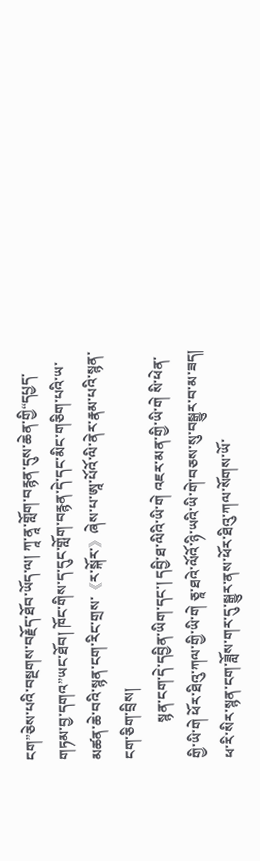ངག”ཅེས་པའི་བསྔགས་བརྗོད་ཐོབ་ཡོད་ལ། ཀཱ་ནཱ་གློག་བརྙན་དུས་ཆེན་གྱི“དཔྱད་གཏམ་བྱ་དགའ”ཡང་ཐོབ། ཁོང་གིས་ད་དུང་གློག་བརྙན་དེ་དང་མིང་གཅིག་པའི་ཡ་མཚན་ཆེ་བའི་སྙན་ངག་རིང་གྲས་《ར་སྐོར་》ཞེས་པ་ཨཱ་པོའོ་ལི་ནེར་རྣམ་པའི་སྙན་ངག་ཅིག་བྲིས།
          སྙན་ངག་དེ་དབྱིན་ཡིག་དང་། དབྱི་ཐ་ལིའི་ཡི་གེ འཇར་མན་གྱི་ཡི་གེ སི་ཕེན་གྱི་ཡི་གེ ཕོར་ཐིའུ་ཀལ་གྱི་ཡི་གེ ཅཱ་ཐའེ་ལོའོ་ཉི་ཡའི་ཡི་གེ་བཅས་སུ་བསྒྱུར་བ་མ་ཟད། ཕ་རི་སིར་སྙན་ངག་ཟློས་གར་དུ་སྒྱུར་ནས་ཕོར་ཐིའུ་ཀལ་སོགས་ཡོ་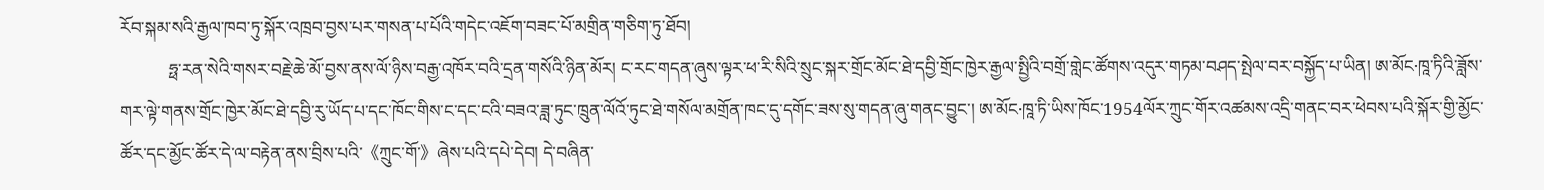རོབ་སྐམ་སའི་རྒྱལ་ཁབ་ཏུ་སྐོར་འཁྲབ་བྱས་པར་གསན་པ་པོའི་གདེང་འཇོག་བཟང་པོ་མགྲིན་གཅིག་ཏུ་ཐོབ།
           ཧྥ་རན་སེའི་གསར་བརྗེ་ཆེ་མོ་བྱས་ནས་ལོ་ཉིས་བརྒྱ་འཁོར་བའི་དྲན་གསོའི་ཉིན་མོར། ང་རང་གདན་ཞུས་ལྟར་ཕ་རི་སིའི་སྲུང་སྐར་གྲོང་མོང་ཐེ་དབྱི་གྲོང་ཁྱེར་རྒྱལ་སྤྱིའི་བགྲོ་གླེང་ཚོགས་འདུར་གཏམ་བཤད་སྤེལ་བར་བསྐྱོད་པ་ཡིན། ཨ་མོང·ཁཱ་ཏིའི་ཟློས་གར་ལྟེ་གནས་གྲོང་ཁྱེར་མོང་ཐེ་དབྱི་རུ་ཡོད་པ་དང་ཁོང་གིས་ང་དང་ངའི་བཟའ་ཟླ་ཏུང་ཁྲུན་ལོའོ་ཏུང་ཐེ་གསོལ་མགྲོན་ཁང་དུ་དགོང་ཟས་སུ་གདན་ཞུ་གནང་བྱུང་། ཨ་མོང·ཁཱ་ཏི་ཡིས་ཁོང་1954ལོར་ཀྲུང་གོར་འཚམས་འདྲི་གནང་བར་ཕེབས་པའི་སྐོར་གྱི་མྱོང་ཚོར་དང་མྱོང་ཚོར་དེ་ལ་བརྟེན་ནས་བྲིས་པའི་《ཀྲུང་གོ་》ཞེས་པའི་དཔེ་དེབ། དེ་བཞིན་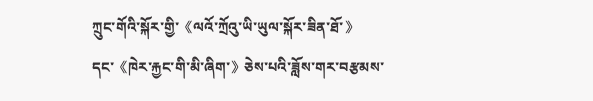ཀྲུང་གོའི་སྐོར་གྱི་《ལའོ་ཀྲོའུ་ཡི་ཡུལ་སྐོར་ཟིན་ཐོ་》དང་《ཁེར་རྐྱང་གི་མི་ཞིག་》ཅེས་པའི་ཟློས་གར་བརྩམས་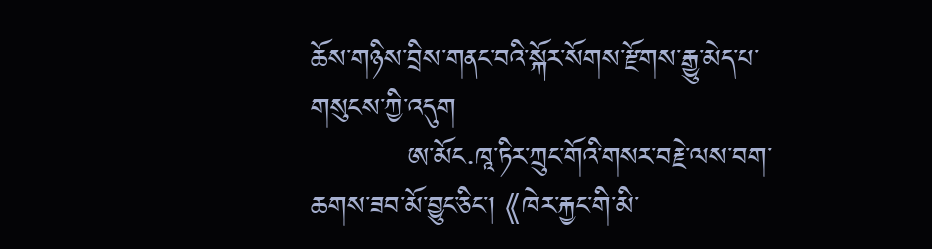ཆོས་གཉིས་བྲིས་གནང་བའི་སྐོར་སོགས་རྫོགས་རྒྱུ་མེད་པ་གསུངས་ཀྱི་འདུག
          ཨ་མོང·ཁཱ་ཏིར་ཀྲུང་གོའི་གསར་བརྗེ་ལས་བག་ཆགས་ཟབ་མོ་བྱུང་ཅིང་། 《ཁེར་རྐྱང་གི་མི་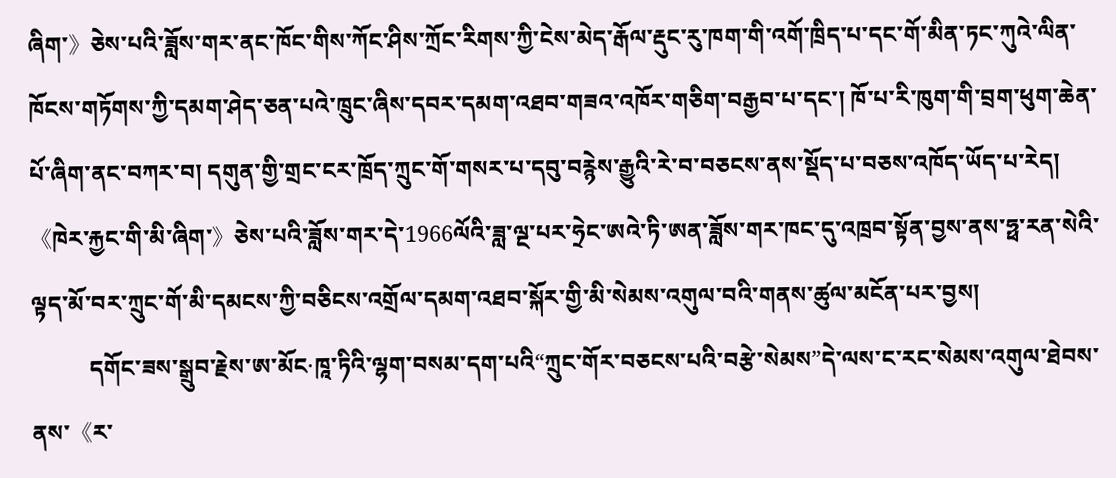ཞིག་》ཅེས་པའི་ཟློས་གར་ནང་ཁོང་གིས་ཀོང་ཤིས་ཀྲོང་རིགས་ཀྱི་ངེས་མེད་རྒོལ་རྡུང་རུ་ཁག་གི་འགོ་ཁྲིད་པ་དང་གོ་མིན་ཏང་ཀུའེ་ལིན་ཁོངས་གཏོགས་ཀྱི་དམག་ཤེད་ཅན་པའེ་ཁྲུང་ཞིས་དབར་དམག་འཐབ་གཟའ་འཁོར་གཅིག་བརྒྱབ་པ་དང་། ཁོ་པ་རི་ཁུག་གི་བྲག་ཕུག་ཆེན་པོ་ཞིག་ནང་བཀར་བ། དགུན་གྱི་གྲང་ངར་ཁྲོད་ཀྲུང་གོ་གསར་པ་དབུ་བརྙེས་རྒྱུའི་རེ་བ་བཅངས་ནས་སྡོད་པ་བཅས་འཁོད་ཡོད་པ་རེད། 《ཁེར་རྐྱང་གི་མི་ཞིག་》ཅེས་པའི་ཟློས་གར་དེ་1966ལོའི་ཟླ་ལྔ་པར་ཧྲེང་ཨའེ་ཏི་ཨན་ཟློས་གར་ཁང་དུ་འཁྲབ་སྟོན་བྱས་ནས་ཧྥ་རན་སེའི་ལྟད་མོ་བར་ཀྲུང་གོ་མི་དམངས་ཀྱི་བཅིངས་འགྲོལ་དམག་འཐབ་སྐོར་གྱི་མི་སེམས་འགུལ་བའི་གནས་ཚུལ་མངོན་པར་བྱས།
          དགོང་ཟས་སྒྲུབ་རྗེས་ཨ་མོང·ཁཱ་ཏིའི་ལྷག་བསམ་དག་པའི“ཀྲུང་གོར་བཅངས་པའི་བརྩེ་སེམས”དེ་ལས་ང་རང་སེམས་འགུལ་ཐེབས་ནས་《ར་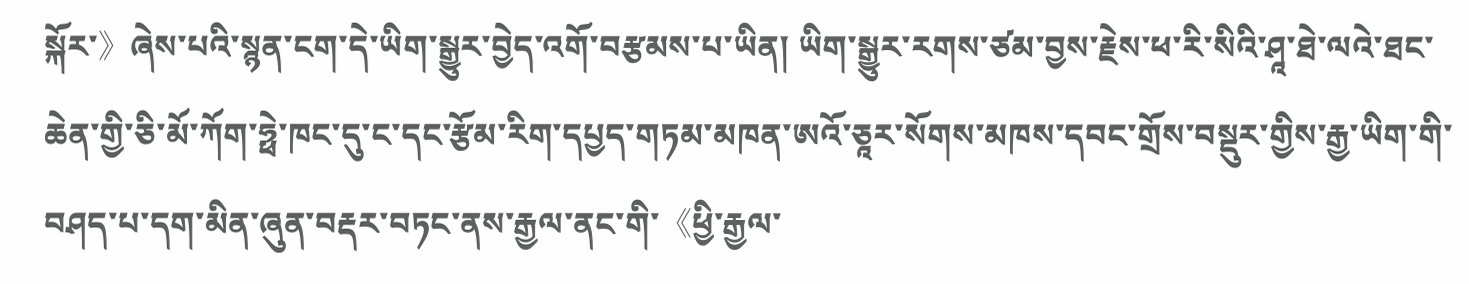སྐོར་》ཞེས་པའི་སྙན་ངག་དེ་ཡིག་སྒྱུར་བྱེད་འགོ་བརྩམས་པ་ཡིན། ཡིག་སྒྱུར་རགས་ཙམ་བྱས་རྗེས་ཕ་རི་སིའི་ཤཱ་ཐེ་ལའེ་ཐང་ཆེན་གྱི་ཅི་མོ་ཀོག་ཧྥེ་ཁང་དུ་ང་དང་རྩོམ་རིག་དཔྱད་གཏམ་མཁན་ཨའོ་ཅཱར་སོགས་མཁས་དབང་གྲོས་བསྡུར་གྱིས་རྒྱ་ཡིག་གི་བཤད་པ་དག་མིན་ཞུན་བརྡར་བཏང་ནས་རྒྱལ་ནང་གི་《ཕྱི་རྒྱལ་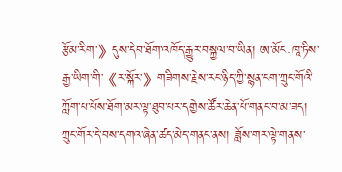རྩོམ་རིག་》དུས་དེབ་ཐོག་འཁོད་རྒྱུར་བསྐྱལ་བ་ཡིན། ཨ་མོང·ཁཱ་ཏིས་རྒྱ་ཡིག་གི་《ར་སྐོར་》གཟིགས་རྗེས་རང་ཉིད་ཀྱི་སྙན་ངག་ཀྲུང་གོའི་ཀློག་པ་པོས་ཐོག་མར་ལྟ་ཐུབ་པར་དགྱེས་ཚོར་ཆེན་པོ་གནང་བ་མ་ཟད། ཀྲུང་གོར་དེ་བས་དགའ་ཞེན་ཚད་མེད་གནང་ནས། ཟློས་གར་ལྟེ་གནས་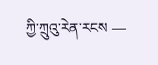ཀྱི་ཀྲུའུ་རེན་རངས —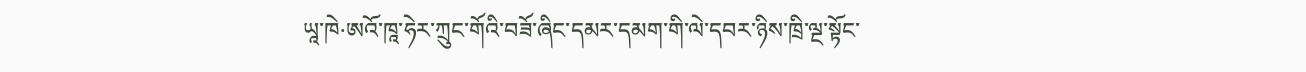ཡཱ་ཁེ·ཨའོ་ཁཱ་ཧེར་ཀྲུང་གོའི་བཟོ་ཞིང་དམར་དམག་གི་ལེ་དབར་ཉིས་ཁྲི་ལྔ་སྟོང་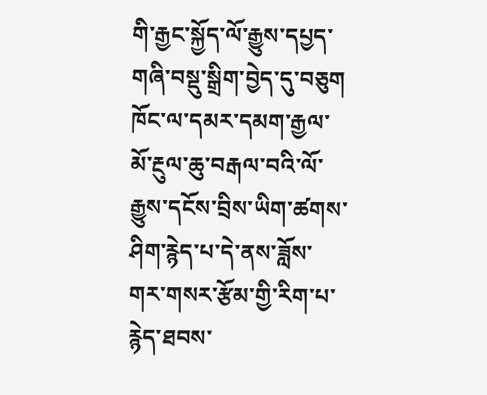གི་རྒྱང་སྐྱོད་ལོ་རྒྱུས་དཔྱད་གཞི་བསྡུ་སྒྲིག་བྱེད་དུ་བཅུག ཁོང་ལ་དམར་དམག་རྒྱལ་མོ་རྔུལ་ཆུ་བརྒལ་བའི་ལོ་རྒྱུས་དངོས་བྲིས་ཡིག་ཚགས་ཤིག་རྙེད་པ་དེ་ནས་ཟློས་གར་གསར་རྩོམ་གྱི་རིག་པ་རྙེད་ཐབས་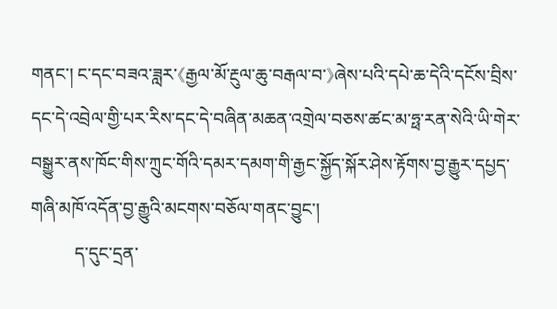གནང་། ང་དང་བཟའ་ཟླར་《རྒྱལ་མོ་རྔུལ་ཆུ་བརྒལ་བ་》ཞེས་པའི་དཔེ་ཆ་དེའི་དངོས་བྲིས་དང་དེ་འབྲེལ་གྱི་པར་རིས་དང་དེ་བཞིན་མཆན་འགྲེལ་བཅས་ཚང་མ་ཧྥ་རན་སེའི་ཡི་གེར་བསྒྱུར་ནས་ཁོང་གིས་ཀྲུང་གོའི་དམར་དམག་གི་རྒྱང་སྐྱོད་སྐོར་ཤེས་རྟོགས་བྱ་རྒྱུར་དཔྱད་གཞི་མཁོ་འདོན་བྱ་རྒྱུའི་མངགས་བཅོལ་གནང་བྱུང་།
          ད་དུང་དྲན་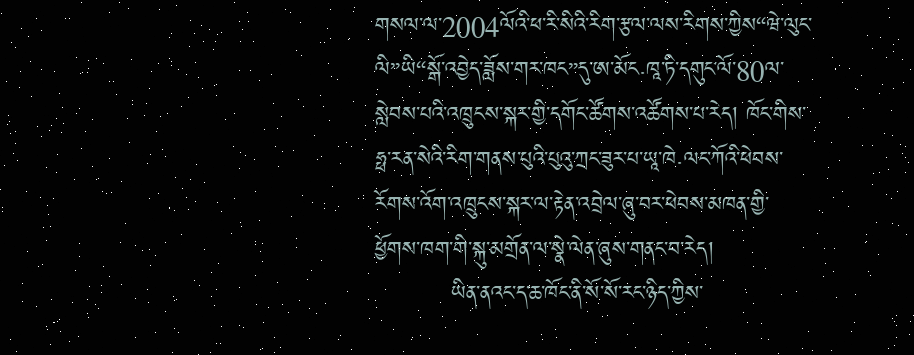གསལ་ལ་2004ལོའི་ཕ་རི་སིའི་རིག་རྩལ་ལས་རིགས་ཀྱིས“ཝེ་ལུང་ལི”ཡི“སྒོ་འབྱེད་ཟློས་གར་ཁང”དུ་ཨ་མོང·ཁཱ་ཏི་དགུང་ལོ་80ལ་སླེབས་པའི་འཁྲུངས་སྐར་གྱི་དགོང་ཚོགས་འཚོགས་པ་རེད། ཁོང་གིས་ཧྥ་རན་སེའི་རིག་གནས་པུའི་པུའུ་ཀྲང་ཟུར་པ་ཡཱ་ཁེ·ལང་ཀོའི་ཕེབས་རོགས་འོག་འཁྲུངས་སྐར་ལ་རྟེན་འབྲེལ་ཞུ་བར་ཕེབས་མཁན་གྱི་ཕྱོགས་ཁག་གི་སྐུ་མགྲོན་ལ་སྣེ་ལེན་ཞུས་གནང་བ་རེད།
          ཡིན་ནའང་ད་ཆ་ཁོང་ནི་སོ་སོ་རང་ཉིད་ཀྱིས་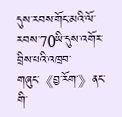དུས་རབས་གོང་མའི་ལོ་རབས་70ཡི་དུས་འགོར་བྲིས་པའི་འཁྲབ་གཞུང་《བྱ་རོག་》ནང་གི་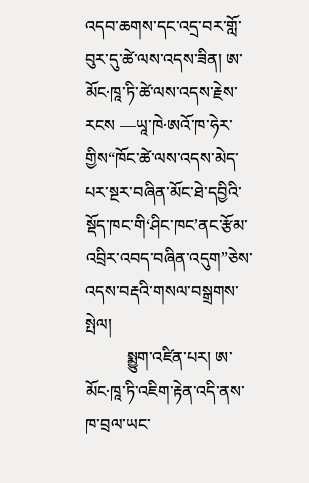འདབ་ཆགས་དང་འདྲ་བར་གློ་བུར་དུ་ཚེ་ལས་འདས་ཟིན། ཨ་མོང·ཁཱ་ཏི་ཚེ་ལས་འདས་རྗེས་རངས —ཡཱ་ཁེ·ཨའོ་ཁ་ཧེར་གྱིས“ཁོང་ཚེ་ལས་འདས་མེད་པར་སྔར་བཞིན་མོང་ཐེ་དབྱིའི་སྡོད་ཁང་གི‘ཤིང་ཁང’ནང་རྩོམ་འབྲིར་འབད་བཞིན་འདུག”ཅེས་འདས་བརྡའི་གསལ་བསྒྲགས་སྤེལ།
          སྨྱུག་འཛིན་པར། ཨ་མོང·ཁཱ་ཏི་འཇིག་རྟེན་འདི་ནས་ཁ་བྲལ་ཡང་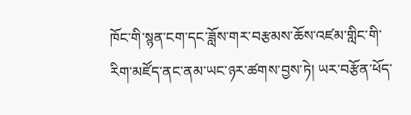ཁོང་གི་སྙན་ངག་དང་ཟློས་གར་བརྩམས་ཆོས་འཛམ་གླིང་གི་རིག་མཛོད་ནང་ནམ་ཡང་ཉར་ཚགས་བྱས་ཏེ། ཡར་བརྩོན་ཕོད་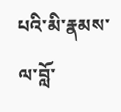པའི་མི་རྣམས་ལ་བློ་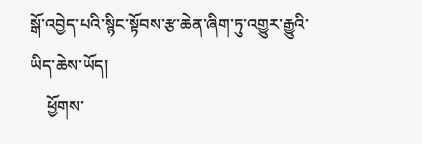སྒོ་འབྱེད་པའི་སྙིང་སྟོབས་རྩ་ཆེན་ཞིག་ཏུ་འགྱུར་རྒྱུའི་ཡིད་ཆེས་ཡོད།
    ཕྱོགས་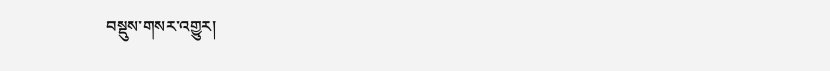བསྡུས་གསར་འགྱུར།